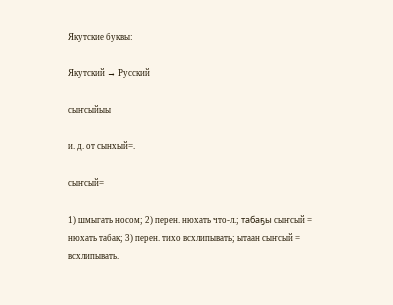Якутские буквы:

Якутский → Русский

сыҥсыйыы

и. д. от сынхый=.

сыҥсый=

1) шмыгать носом; 2) перен. нюхать что-л.; табаҕы сыҥсый = нюхать табак; 3) перен. тихо всхлипывать; ытаан сыҥсый = всхлипывать.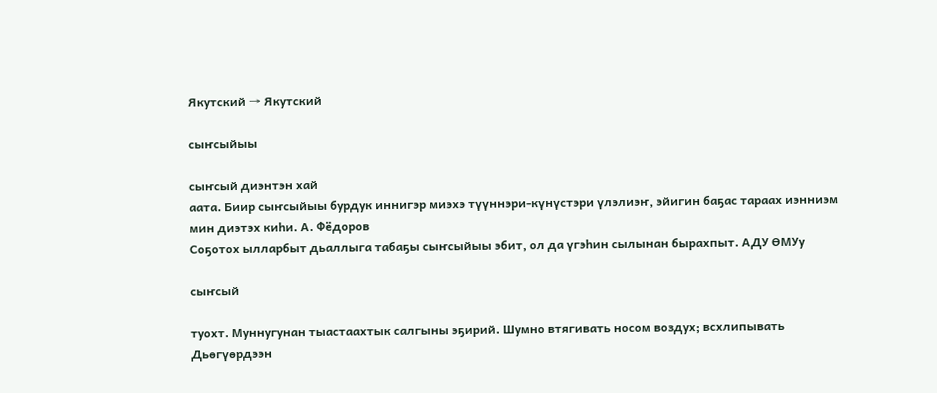Якутский → Якутский

сыҥсыйыы

сыҥсый диэнтэн хай
аата. Биир сыҥсыйыы бурдук иннигэр миэхэ түүннэри-күнүстэри үлэлиэҥ, эйигин баҕас тараах иэнниэм мин диэтэх киһи. А. Фёдоров
Соҕотох ылларбыт дьаллыга табаҕы сыҥсыйыы эбит, ол да үгэһин сылынан бырахпыт. АДУ ӨМУу

сыҥсый

туохт. Муннугунан тыастаахтык салгыны эҕирий. Шумно втягивать носом воздух; всхлипывать
Дьөгүөрдээн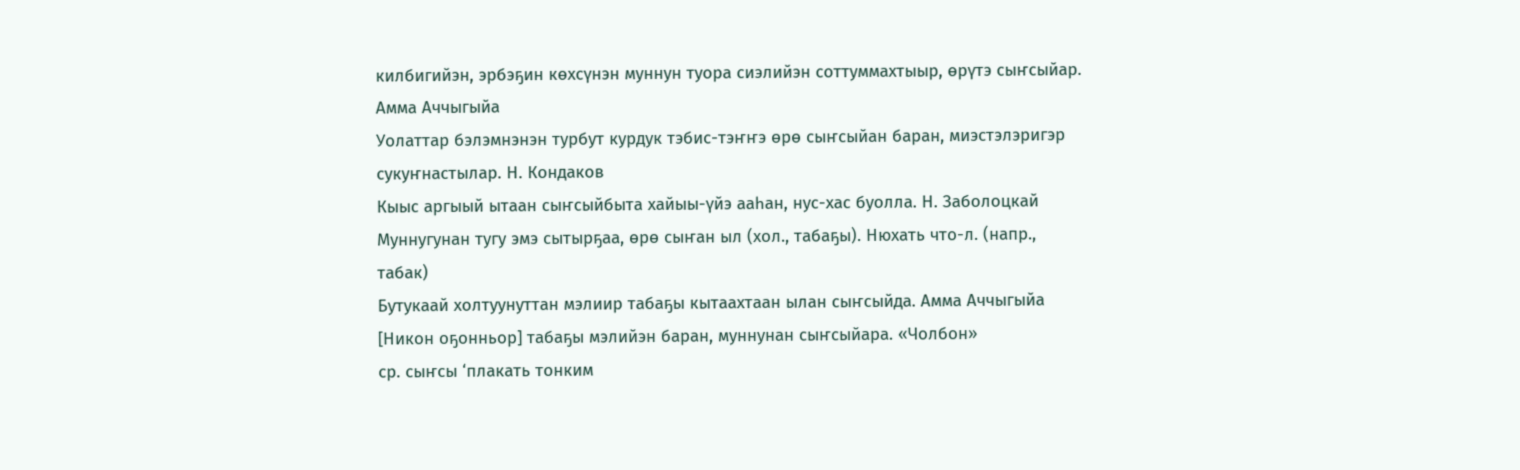килбигийэн, эрбэҕин көхсүнэн муннун туора сиэлийэн соттуммахтыыр, өрүтэ сыҥсыйар. Амма Аччыгыйа
Уолаттар бэлэмнэнэн турбут курдук тэбис-тэҥҥэ өрө сыҥсыйан баран, миэстэлэригэр сукуҥнастылар. Н. Кондаков
Кыыс аргыый ытаан сыҥсыйбыта хайыы-үйэ ааһан, нус-хас буолла. Н. Заболоцкай
Муннугунан тугу эмэ сытырҕаа, өрө сыҥан ыл (хол., табаҕы). Нюхать что-л. (напр., табак)
Бутукаай холтуунуттан мэлиир табаҕы кытаахтаан ылан сыҥсыйда. Амма Аччыгыйа
[Никон оҕонньор] табаҕы мэлийэн баран, муннунан сыҥсыйара. «Чолбон»
ср. сыҥсы ‘плакать тонким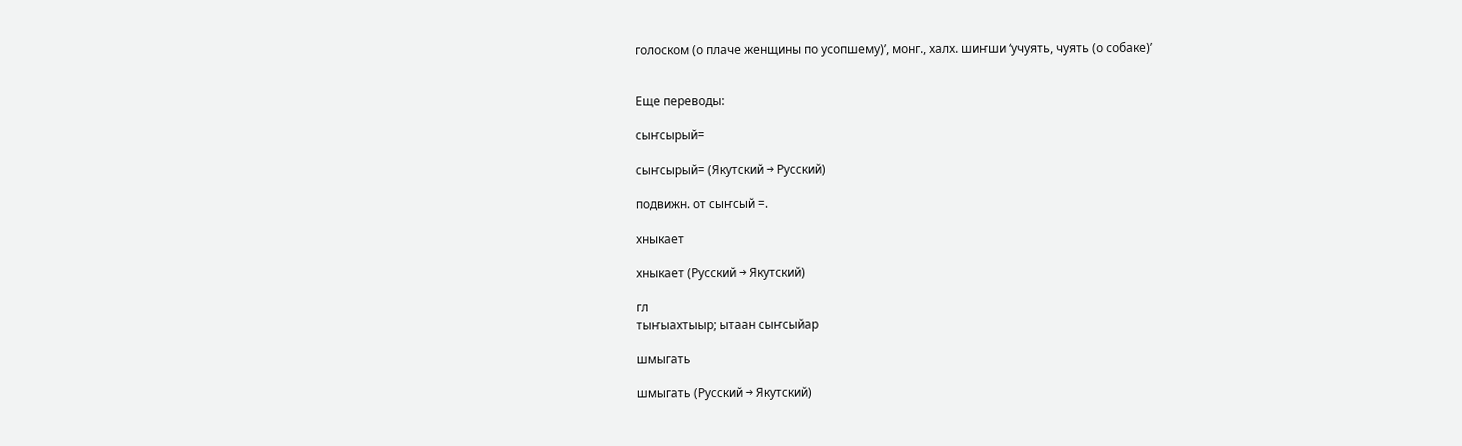голоском (о плаче женщины по усопшему)’, монг., халх. шиҥши ‘учуять, чуять (о собаке)’


Еще переводы:

сыҥсырый=

сыҥсырый= (Якутский → Русский)

подвижн. от сыҥсый =.

хныкает

хныкает (Русский → Якутский)

гл
тыҥыахтыыр; ытаан сыҥсыйар

шмыгать

шмыгать (Русский → Якутский)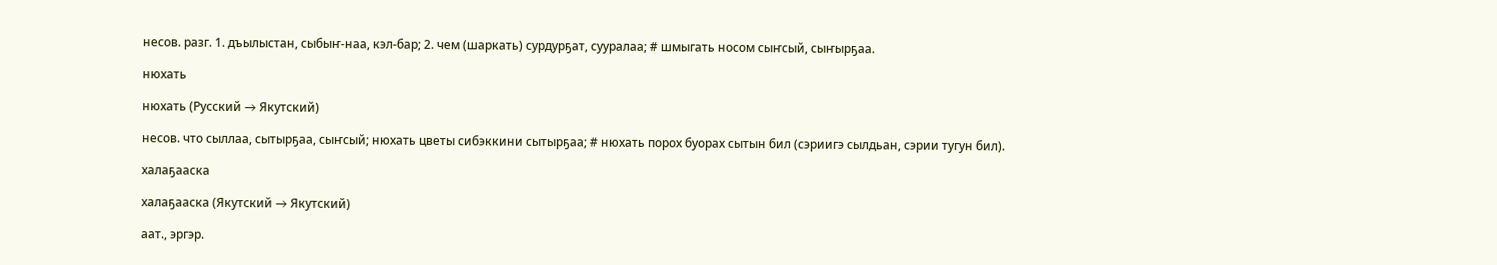несов. разг. 1. дъылыстан, сыбыҥ-наа, кэл-бар; 2. чем (шаркать) сурдурҕат, сууралаа; # шмыгать носом сыҥсый, сыҥырҕаа.

нюхать

нюхать (Русский → Якутский)

несов. что сыллаа, сытырҕаа, сыҥсый; нюхать цветы сибэккини сытырҕаа; # нюхать порох буорах сытын бил (сэриигэ сылдьан, сэрии тугун бил).

халаҕааска

халаҕааска (Якутский → Якутский)

аат., эргэр.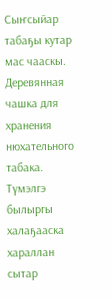Сыҥсыйар табаҕы кутар мас чааскы. Деревянная чашка для хранения нюхательного табака. Түмэлгэ былыргы халаҕааска хараллан сытар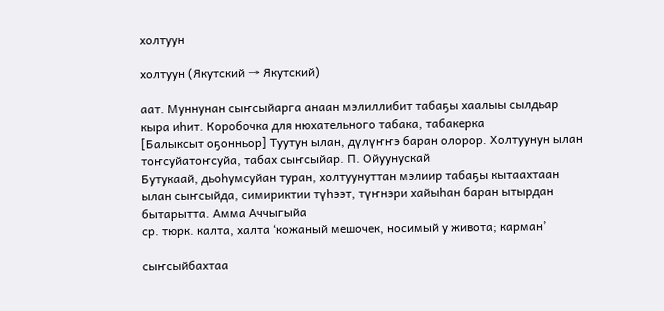холтуун

холтуун (Якутский → Якутский)

аат. Муннунан сыҥсыйарга анаан мэлиллибит табаҕы хаалыы сылдьар кыра иһит. Коробочка для нюхательного табака, табакерка
[Балыксыт оҕонньор] Туутун ылан, дүлүҥҥэ баран олорор. Холтуунун ылан тоҥсуйатоҥсуйа, табах сыҥсыйар. П. Ойуунускай
Бутукаай, дьоһумсуйан туран, холтуунуттан мэлиир табаҕы кытаахтаан ылан сыҥсыйда, симириктии түһээт, түҥнэри хайыһан баран ытырдан бытарытта. Амма Аччыгыйа
ср. тюрк. калта, халта ‘кожаный мешочек, носимый у живота; карман’

сыҥсыйбахтаа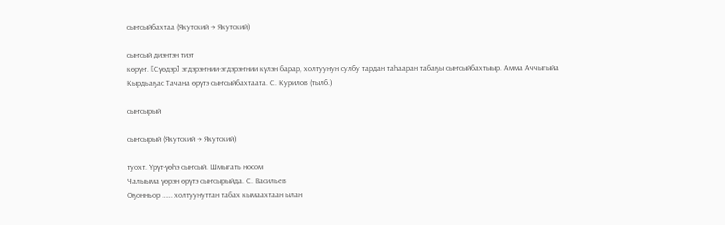сыҥсыйбахтаа (Якутский → Якутский)

сыҥсый диэнтэн тиэт
көрүҥ. [Сүөдэр] эгдэрэҥнии-эгдэрэҥнии күлэн барар, холтуунун сулбу тардан таһааран табаҕы сыҥсыйбахтыыр. Амма Аччыгыйа
Кырдьаҕас Тачана өрүтэ сыҥсыйбахтаата. С. Курилов (тылб.)

сыҥсырый

сыҥсырый (Якутский → Якутский)

туохт. Үрүт-үөһэ сыҥсый. Шмыгать носом
Чалыыма үөрэн өрүтэ сыҥсырыйда. С. Васильев
Оҕонньор …… холтуунуттан табах кымаахтаан ылан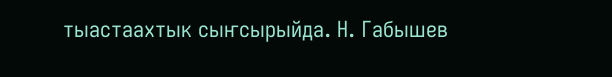тыастаахтык сыҥсырыйда. Н. Габышев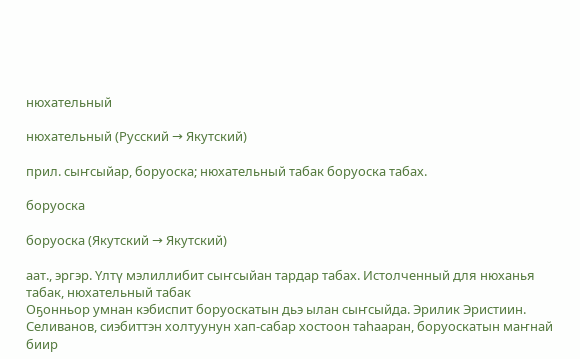нюхательный

нюхательный (Русский → Якутский)

прил. сыҥсыйар, боруоска; нюхательный табак боруоска табах.

боруоска

боруоска (Якутский → Якутский)

аат., эргэр. Үлтү мэлиллибит сыҥсыйан тардар табах. Истолченный для нюханья табак, нюхательный табак
Оҕонньор умнан кэбиспит боруоскатын дьэ ылан сыҥсыйда. Эрилик Эристиин. Селиванов, сиэбиттэн холтуунун хап-сабар хостоон таһааран, боруоскатын маҥнай биир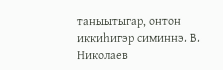таныытыгар, онтон иккиһигэр симиннэ. В. Николаев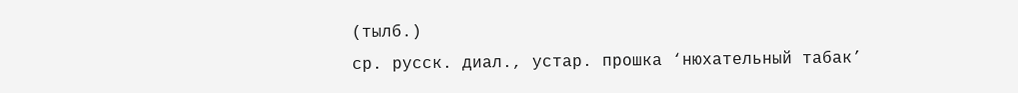(тылб.)
ср. русск. диал., устар. прошка ‘нюхательный табак’